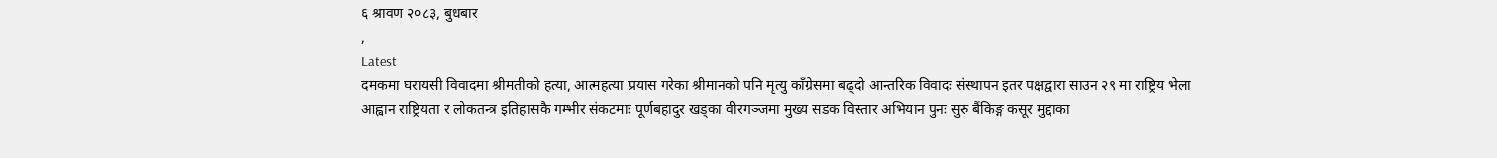६ श्रावण २०८३, बुधबार
,
Latest
दमकमा घरायसी विवादमा श्रीमतीको हत्या, आत्महत्या प्रयास गरेका श्रीमानको पनि मृत्यु काँग्रेसमा बढ्दो आन्तरिक विवादः संस्थापन इतर पक्षद्वारा साउन २९ मा राष्ट्रिय भेला आह्वान राष्ट्रियता र लोकतन्त्र इतिहासकै गम्भीर संकटमाः पूर्णबहादुर खड्का वीरगञ्जमा मुख्य सडक विस्तार अभियान पुनः सुरु बैंकिङ्ग कसूर मुद्दाका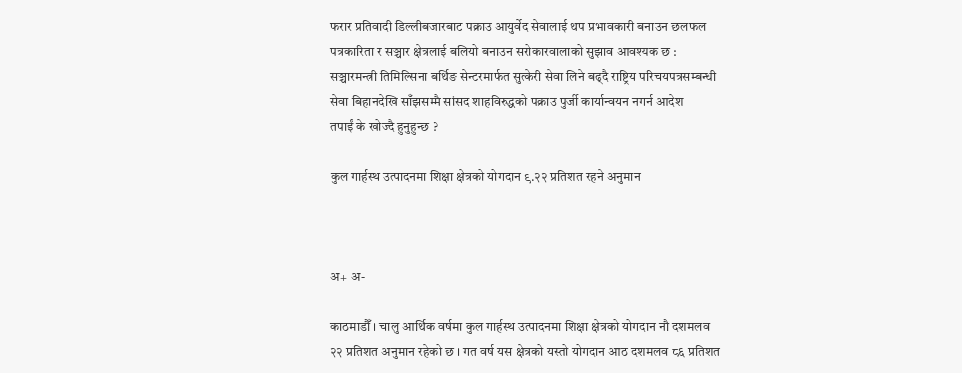फरार प्रतिवादी डिल्लीबजारबाट पक्राउ आयुर्वेद सेवालाई थप प्रभावकारी बनाउन छलफल पत्रकारिता र सञ्चार क्षेत्रलाई बलियो बनाउन सरोकारवालाको सुझाव आवश्यक छ : सञ्चारमन्त्री तिमिल्सिना बर्थिङ सेन्टरमार्फत सुत्केरी सेवा लिने बढ्दै राष्ट्रिय परिचयपत्रसम्बन्धी सेवा बिहानदेखि साँझसम्मै सांसद शाहविरुद्धको पक्राउ पुर्जी कार्यान्वयन नगर्न आदेश
तपाईं के खोज्दै हुनुहुन्छ ?

कुल गार्हस्थ उत्पादनमा शिक्षा क्षेत्रको योगदान ९.२२ प्रतिशत रहने अनुमान



अ+ अ-

काठमाडौँ । चालु आर्थिक वर्षमा कुल गार्हस्थ उत्पादनमा शिक्षा क्षेत्रको योगदान नौ दशमलव २२ प्रतिशत अनुमान रहेको छ । गत वर्ष यस क्षेत्रको यस्तो योगदान आठ दशमलव ८६ प्रतिशत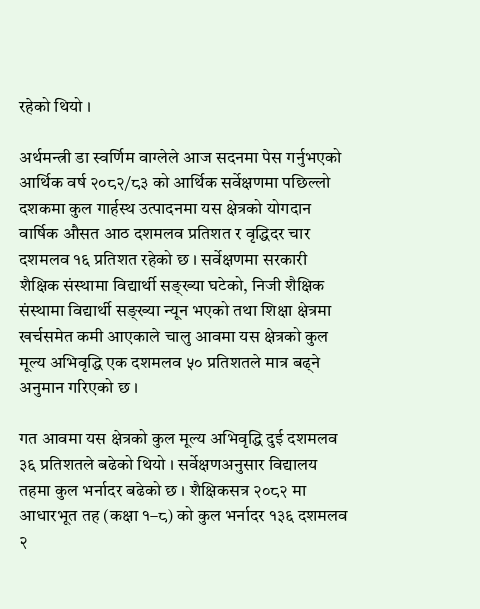रहेको थियो ।

अर्थमन्त्री डा स्वर्णिम वाग्लेले आज सदनमा पेस गर्नुभएको आर्थिक वर्ष २०८२/८३ को आर्थिक सर्वेक्षणमा पछिल्लो दशकमा कुल गार्हस्थ उत्पादनमा यस क्षेत्रको योगदान वार्षिक औसत आठ दशमलव प्रतिशत र वृद्धिदर चार दशमलव १६ प्रतिशत रहेको छ । सर्वेक्षणमा सरकारी शैक्षिक संस्थामा विद्यार्थी सङ्ख्या घटेको, निजी शैक्षिक संस्थामा विद्यार्थी सङ्ख्या न्यून भएको तथा शिक्षा क्षेत्रमा खर्चसमेत कमी आएकाले चालु आवमा यस क्षेत्रको कुल मूल्य अभिवृद्धि एक दशमलव ५० प्रतिशतले मात्र बढ्ने अनुमान गरिएको छ ।

गत आवमा यस क्षेत्रको कुल मूल्य अभिवृद्धि दुई दशमलव ३६ प्रतिशतले बढेको थियो । सर्वेक्षणअनुसार विद्यालय तहमा कुल भर्नादर बढेको छ । शैक्षिकसत्र २०८२ मा आधारभूत तह (कक्षा १–८) को कुल भर्नादर १३६ दशमलव २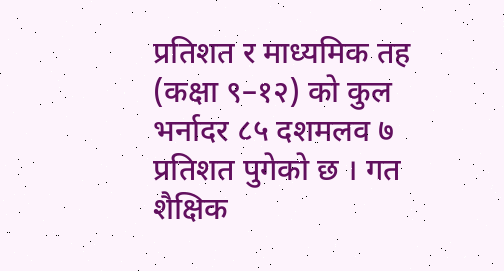प्रतिशत र माध्यमिक तह (कक्षा ९–१२) को कुल भर्नादर ८५ दशमलव ७ प्रतिशत पुगेको छ । गत शैक्षिक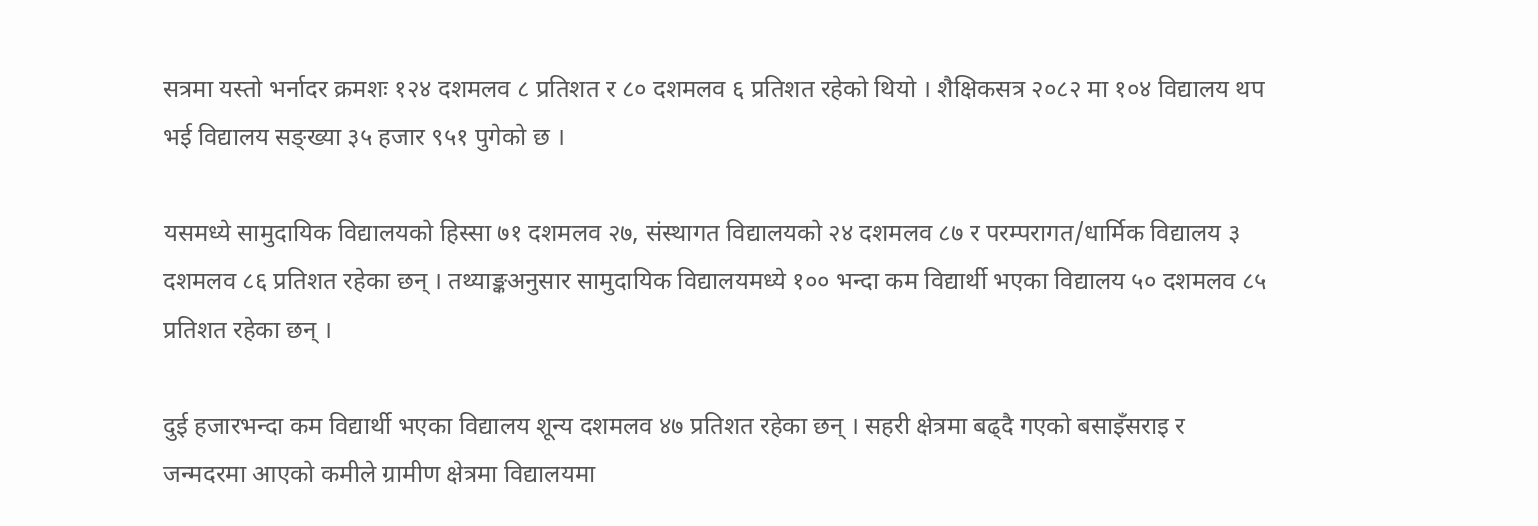सत्रमा यस्तो भर्नादर क्रमशः १२४ दशमलव ८ प्रतिशत र ८० दशमलव ६ प्रतिशत रहेको थियो । शैक्षिकसत्र २०८२ मा १०४ विद्यालय थप भई विद्यालय सङ्ख्या ३५ हजार ९५१ पुगेको छ ।

यसमध्ये सामुदायिक विद्यालयको हिस्सा ७१ दशमलव २७, संस्थागत विद्यालयको २४ दशमलव ८७ र परम्परागत/धार्मिक विद्यालय ३ दशमलव ८६ प्रतिशत रहेका छन् । तथ्याङ्कअनुसार सामुदायिक विद्यालयमध्ये १०० भन्दा कम विद्यार्थी भएका विद्यालय ५० दशमलव ८५ प्रतिशत रहेका छन् ।

दुई हजारभन्दा कम विद्यार्थी भएका विद्यालय शून्य दशमलव ४७ प्रतिशत रहेका छन् । सहरी क्षेत्रमा बढ्दै गएको बसाइँसराइ र जन्मदरमा आएको कमीले ग्रामीण क्षेत्रमा विद्यालयमा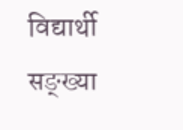विद्यार्थी सङ्ख्या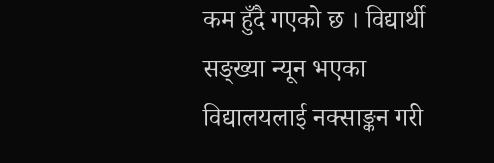कम हुँदै गएको छ । विद्यार्थी सङ्ख्या न्यून भएका विद्यालयलाई नक्साङ्कन गरी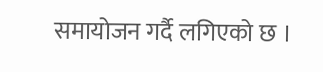समायोजन गर्दै लगिएको छ ।